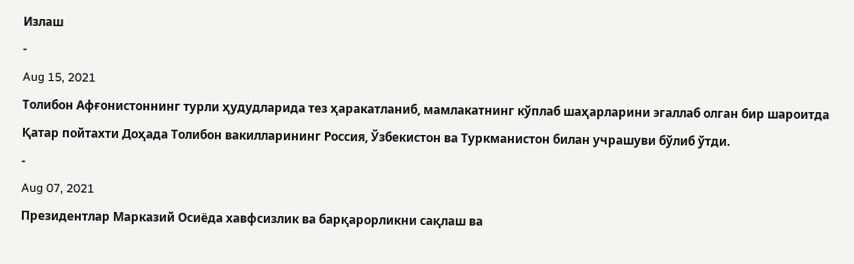Излаш
-
Aug 15, 2021
Толибон Афғонистоннинг турли ҳудудларида тез ҳаракатланиб, мамлакатнинг кўплаб шаҳарларини эгаллаб олган бир шароитда Қатар пойтахти Доҳада Толибон вакилларининг Россия, Ўзбекистон ва Туркманистон билан учрашуви бўлиб ўтди.
-
Aug 07, 2021
Президентлар Марказий Осиёда хавфсизлик ва барқарорликни сақлаш ва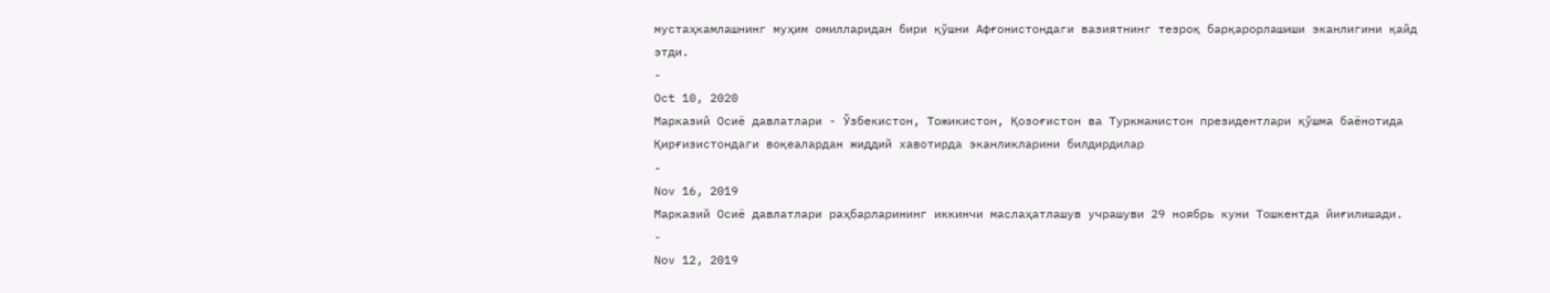мустаҳкамлашнинг муҳим омилларидан бири қўшни Афғонистондаги вазиятнинг тезроқ барқарорлашиши эканлигини қайд этди.
-
Oct 10, 2020
Марказий Осиё давлатлари - Ўзбекистон, Тожикистон, Қозоғистон ва Туркманистон президентлари қўшма баёнотида Қирғизистондаги воқеалардан жиддий хавотирда эканликларини билдирдилар
-
Nov 16, 2019
Марказий Осиё давлатлари раҳбарларининг иккинчи маслаҳатлашув учрашуви 29 ноябрь куни Тошкентда йиғилишади.
-
Nov 12, 2019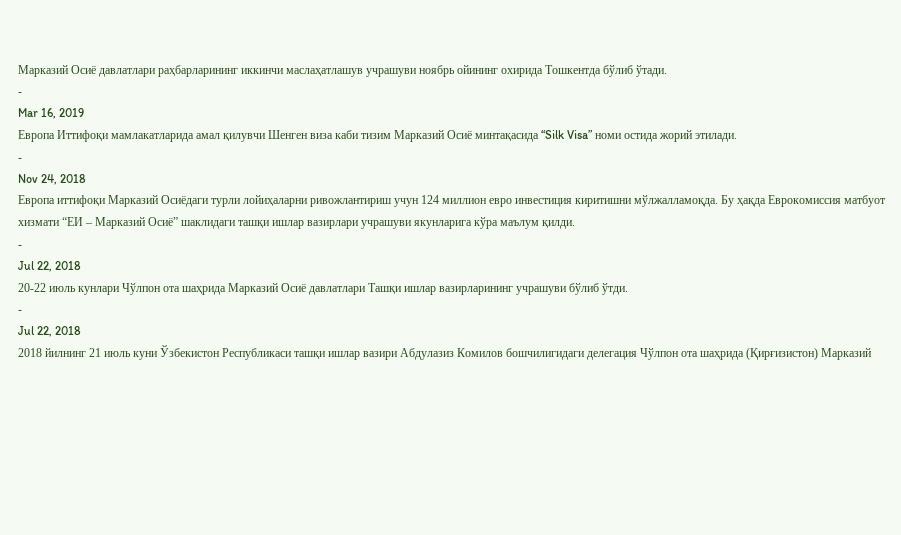Марказий Осиё давлатлари раҳбарларининг иккинчи маслаҳатлашув учрашуви ноябрь ойининг охирида Тошкентда бўлиб ўтади.
-
Mar 16, 2019
Европа Иттифоқи мамлакатларида амал қилувчи Шенген виза каби тизим Марказий Осиё минтақасида “Silk Visa” номи остида жорий этилади.
-
Nov 24, 2018
Европа иттифоқи Марказий Осиёдаги турли лойиҳаларни ривожлантириш учун 124 миллион евро инвестиция киритишни мўлжалламоқда. Бу ҳақда Еврокомиссия матбуот хизмати “ЕИ – Марказий Осиё” шаклидаги ташқи ишлар вазирлари учрашуви якунларига кўра маълум қилди.
-
Jul 22, 2018
20-22 июль кунлари Чўлпон ота шаҳрида Марказий Осиё давлатлари Ташқи ишлар вазирларининг учрашуви бўлиб ўтди.
-
Jul 22, 2018
2018 йилнинг 21 июль куни Ўзбекистон Республикаси ташқи ишлар вазири Абдулазиз Комилов бошчилигидаги делегация Чўлпон ота шаҳрида (Қирғизистон) Марказий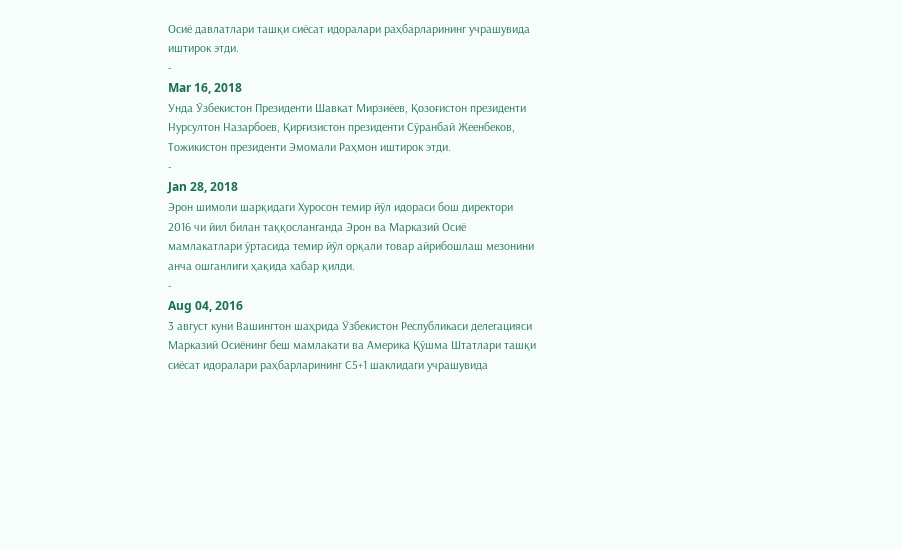Осиё давлатлари ташқи сиёсат идоралари раҳбарларининг учрашувида иштирок этди.
-
Mar 16, 2018
Унда Ўзбекистон Президенти Шавкат Мирзиёев, Қозоғистон президенти Нурсултон Назарбоев, Қирғизистон президенти Сўранбай Жеенбеков, Тожикистон президенти Эмомали Раҳмон иштирок этди.
-
Jan 28, 2018
Эрон шимоли шарқидаги Хуросон темир йўл идораси бош директори 2016 чи йил билан таққосланганда Эрон ва Марказий Осиё мамлакатлари ўртасида темир йўл орқали товар айрибошлаш мезонини анча ошганлиги ҳақида хабар қилди.
-
Aug 04, 2016
3 август куни Вашингтон шаҳрида Ўзбекистон Республикаси делегацияси Марказий Осиёнинг беш мамлакати ва Америка Қўшма Штатлари ташқи сиёсат идоралари раҳбарларининг С5+1 шаклидаги учрашувида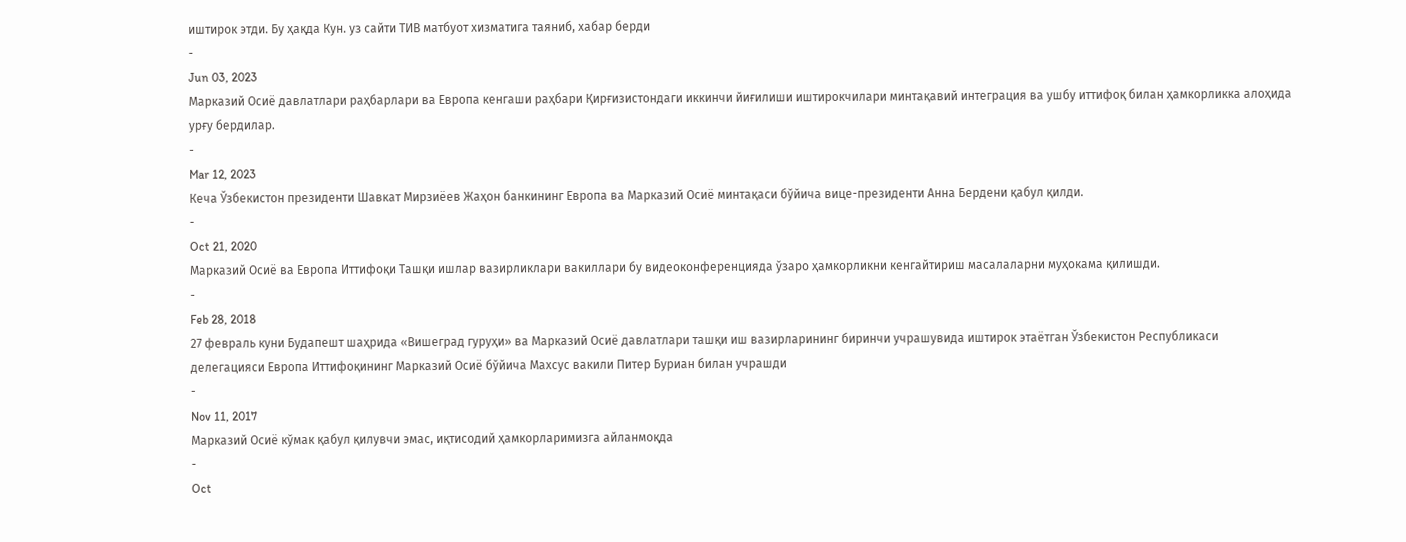иштирок этди. Бу ҳақда Кун. уз сайти ТИВ матбуот хизматига таяниб, хабар берди
-
Jun 03, 2023
Марказий Осиё давлатлари раҳбарлари ва Европа кенгаши раҳбари Қирғизистондаги иккинчи йиғилиши иштирокчилари минтақавий интеграция ва ушбу иттифоқ билан ҳамкорликка алоҳида урғу бердилар.
-
Mar 12, 2023
Кеча Ўзбекистон президенти Шавкат Мирзиёев Жаҳон банкининг Европа ва Марказий Осиё минтақаси бўйича вице-президенти Анна Бердени қабул қилди.
-
Oct 21, 2020
Марказий Осиё ва Европа Иттифоқи Ташқи ишлар вазирликлари вакиллари бу видеоконференцияда ўзаро ҳамкорликни кенгайтириш масалаларни муҳокама қилишди.
-
Feb 28, 2018
27 февраль куни Будапешт шаҳрида «Вишеград гуруҳи» ва Марказий Осиё давлатлари ташқи иш вазирларининг биринчи учрашувида иштирок этаётган Ўзбекистон Республикаси делегацияси Европа Иттифоқининг Марказий Осиё бўйича Махсус вакили Питер Буриан билан учрашди
-
Nov 11, 2017
Марказий Осиё кўмак қабул қилувчи эмас, иқтисодий ҳамкорларимизга айланмоқда
-
Oct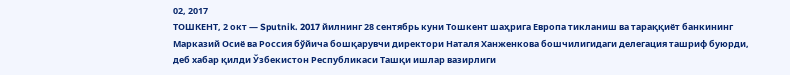02, 2017
ТОШКЕНТ, 2 окт — Sputnik. 2017 йилнинг 28 сентябрь куни Тошкент шаҳрига Европа тикланиш ва тараққиёт банкининг Марказий Осиё ва Россия бўйича бошқарувчи директори Наталя Ханженкова бошчилигидаги делегация ташриф буюрди, деб хабар қилди Ўзбекистон Республикаси Ташқи ишлар вазирлиги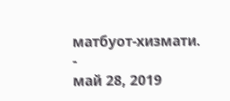матбуот-хизмати.
-
май 28, 2019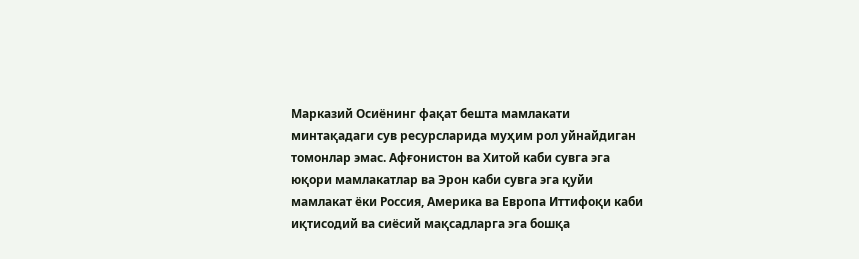Марказий Осиёнинг фақат бешта мамлакати минтақадаги сув ресурсларида муҳим рол уйнайдиган томонлар эмас. Афғонистон ва Хитой каби сувга эга юқори мамлакатлар ва Эрон каби сувга эга қуйи мамлакат ёки Россия, Америка ва Европа Иттифоқи каби иқтисодий ва сиёсий мақсадларга эга бошқа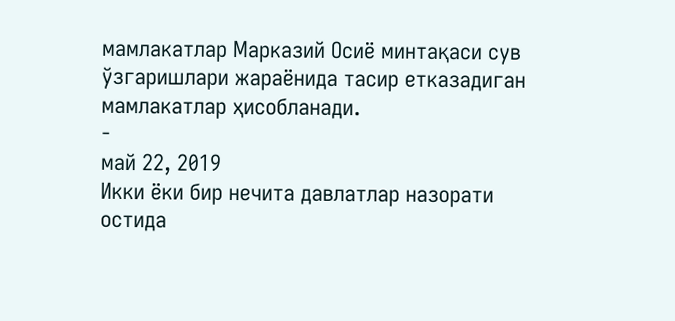мамлакатлар Марказий Осиё минтақаси сув ўзгаришлари жараёнида тасир етказадиган мамлакатлар ҳисобланади.
-
май 22, 2019
Икки ёки бир нечита давлатлар назорати остида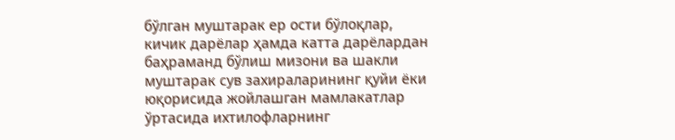бўлган муштарак ер ости бўлоқлар, кичик дарёлар ҳамда катта дарёлардан баҳраманд бўлиш мизони ва шакли муштарак сув захираларининг қуйи ёки юқорисида жойлашган мамлакатлар ўртасида ихтилофларнинг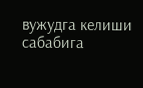вужудга келиши сабабига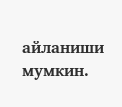айланиши мумкин.